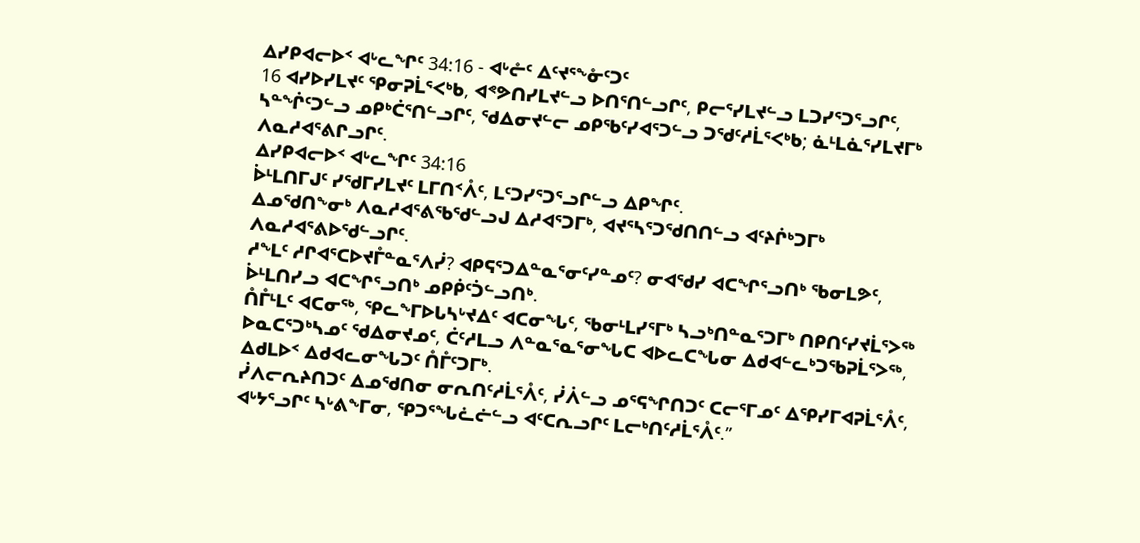ᐃᓯᑭᐊᓕᐅᑉ ᐊᒡᓚᖏᑦ 34:16 - ᐊᒡᓔᑦ ᐃᑦᔪᕐᖕᓁᑦᑐᑦ
16 ᐊᓯᐅᓯᒪᔪᑦ ᕿᓂᕈᒫᕐᐸᒃᑲ, ᐊᕝᕗᑎᓯᒪᔪᓪᓗ ᐅᑎᕐᑎᓪᓗᒋᑦ, ᑭᓕᕐᓯᒪᔪᓪᓗ ᒪᑐᓯᕐᑐᕐᓗᒋᑦ, ᓴᓐᖐᑦᑐᓪᓗ ᓄᑭᒃᑖᕐᑎᓪᓗᒋᑦ, ᖁᐃᓂᔪᓪᓕ ᓄᑭᖃᑦᓯᐊᕐᑐᓪᓗ ᑐᖁᑦᓱᒫᕐᐸᒃᑲ; ᓈᒻᒪᓈᕐᓯᒪᔪᒥᒃ ᐱᓇᓱᐊᕐᕕᒋᓗᒋᑦ.
ᐃᓯᑭᐊᓕᐅᑉ ᐊᒡᓚᖏᑦ 34:16
ᐆᒻᒪᑎᒥᒍᑦ ᓯᖁᒥᓯᒪᔪᑦ ᒪᒥᑎᑉᐰᑦ, ᒪᑦᑐᓯᕐᑐᕐᓗᒋᓪᓗ ᐃᑭᖏᑦ.
ᐃᓄᖁᑎᖕᓂᒃ ᐱᓇᓱᐊᕐᕕᖃᖁᓪᓗᒍ ᐃᓱᐊᕐᑐᒥᒃ, ᐊᔪᕐᓴᕐᑐᖁᑎᑎᓪᓗ ᐊᑦᔨᒌᒃᑐᒥᒃ ᐱᓇᓱᐊᕐᕕᐅᖁᓪᓗᒋᑦ.
ᓱᖕᒪᑦ ᓱᒋᐊᕐᑕᐅᔪᒤᓐᓇᕐᐱᓰ? ᐊᑭᕋᕐᑐᐃᓐᓇᕐᓂᑦᓯᓐᓄᑦ? ᓂᐊᖁᓯ ᐊᑕᖏᕐᓗᑎᒃ ᖃᓂᒪᕗᑦ, ᐆᒻᒪᑎᓯᓗ ᐊᑕᖏᕐᓗᑎᒃ ᓄᑭᑮᑦᑑᓪᓗᑎᒃ.
ᑍᒤᒻᒪᑦ ᐊᑕᓂᖅ, ᕿᓚᖕᒥᐅᒐᓴᒡᔪᐃᑦ ᐊᑕᓂᖓᑦ, ᖃᓂᒻᒪᓯᕐᒥᒃ ᓴᓗᒃᑎᓐᓇᕐᑐᒥᒃ ᑎᑭᑎᑦᓯᔪᒫᕐᐳᖅ ᐅᓇᑕᕐᑐᒃᓴᓄᑦ ᖁᐃᓂᔪᓄᑦ, ᑖᑦᓱᒪᓗ ᐱᓐᓇᕐᓇᕐᓂᖓᑕ ᐊᐅᓚᑕᖓᓂ ᐃᑯᐊᓪᓚᒃᑐᖃᕈᒫᕐᐳᖅ, ᐃᑯᒪᐅᑉ ᐃᑯᐊᓚᓂᖓᑐᑦ ᑍᒤᑦᑐᒥᒃ.
ᓰᐱᓕᕆᔨᑎᑐᑦ ᐃᓄᖁᑎᓂ ᓂᕆᑎᑦᓱᒫᕐᐰᑦ, ᓰᐲᓪᓗ ᓄᕐᕋᖏᑎᑐᑦ ᑕᓕᕐᒥᓄᑦ ᐃᕿᓯᒥᐊᕈᒫᕐᐰᑦ, ᐊᒡᔭᕐᓗᒋᑦ ᓴᒡᕕᖕᒥᓂ, ᕿᑐᕐᖓᓛᓖᓪᓗ ᐊᑦᑕᕆᓗᒋᑦ ᒪᓕᒃᑎᑦᓱᒫᕐᐰᑦ.”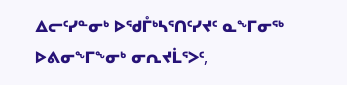ᐃᓕᑦᓯᓐᓂᒃ ᐅᖁᒤᒃᓴᕐᑎᑦᓯᔪᑦ ᓇᖕᒥᓂᖅ ᐅᕕᓂᖕᒥᖕᓂᒃ ᓂᕆᔪᒫᕐᐳᑦ,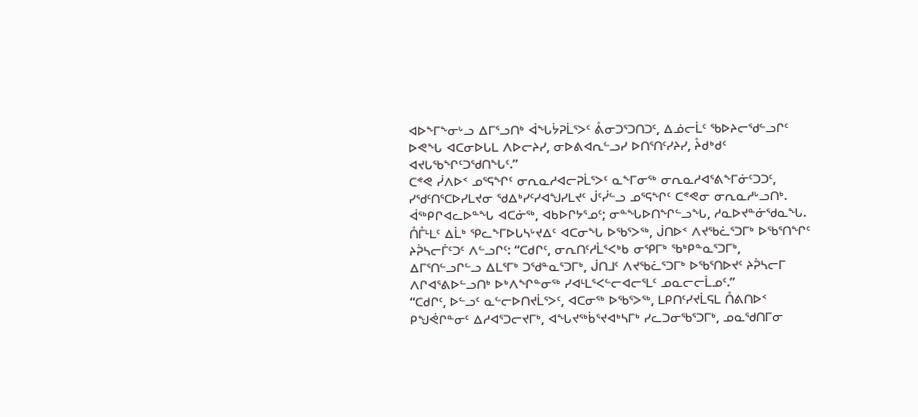ᐊᐅᖕᒥᖕᓂᒡᓗ ᐃᒥᕐᓗᑎᒃ ᐋᖓᔮᕈᒫᕐᐳᑦ ᕔᓂᑐᕐᑐᑎᑐᑦ, ᐃᓅᓕᒫᑦ ᖃᐅᔨᓕᖁᓪᓗᒋᑦ ᐅᕙᖓ ᐊᑕᓂᐅᒐᒪ ᐱᐅᓕᔨᓯ, ᓂᐅᕕᐊᕆᓪᓗᓯ ᐅᑎᕐᑎᑦᓯᔨᓯ, ᔧᑯᒃᑯᑦ ᐊᔪᒐᖃᖏᑦᑐᖁᑎᖓᑦ.”
ᑕᕝᕙ ᓰᐱᐅᑉ ᓄᕐᕋᖏᑦ ᓂᕆᓇᓱᐊᓕᕈᒫᕐᐳᑦ ᓇᖕᒥᓂᖅ ᓂᕆᓇᓱᐊᕐᕕᖕᒥᓃᑦᑐᑐᑦ, ᓯᖁᑦᑎᕐᑕᐅᓯᒪᔪᓂ ᖁᐃᒃᓯᑦᓯᐊᖑᓯᒪᔪᑦ ᒎᑦᓰᓪᓗ ᓄᕐᕋᖏᑦ ᑕᕝᕙᓂ ᓂᕆᓇᓱᒡᓗᑎᒃ.
ᐋᖅᑭᒋᐊᓚᐅᓐᖓ ᐊᑕᓃᖅ, ᐊᑲᐅᒋᔭᕐᓄᑦ; ᓂᓐᖓᐅᑎᖏᓪᓗᖓ, ᓱᓇᐅᔪᓐᓃᖁᓇᖓ.
ᑍᒤᒻᒪᑦ ᐃᒫᒃ ᕿᓚᖕᒥᐅᒐᓴᒡᔪᐃᑦ ᐊᑕᓂᖓ ᐅᖃᕐᐳᖅ, ᒎᑎᐅᑉ ᐱᔪᖃᓛᕐᑐᒥᒃ ᐅᖃᕐᑎᖏᑦ ᔨᕉᓴᓕᒦᑦᑐᑦ ᐱᓪᓗᒋᑦ: “ᑕᑯᒋᑦ, ᓂᕆᑎᑦᓱᒫᕐᐸᒃᑲ ᓂᕿᒥᒃ ᖃᒃᑭᓐᓇᕐᑐᒥᒃ, ᐃᒥᕐᑎᓪᓗᒋᓪᓗ ᐃᒪᕐᒥᒃ ᑐᖁᓐᓇᕐᑐᒥᒃ, ᒎᑎᒧᑦ ᐱᔪᖃᓛᕐᑐᒥᒃ ᐅᖃᕐᑎᐅᔪᑦ ᔨᕉᓴᓕᒥ ᐱᒋᐊᕐᕕᐅᓪᓗᑎᒃ ᐅᒃᐱᖏᓐᓂᖅ ᓯᐊᒻᒪᕐᐸᓪᓕᐊᓕᕐᒪᑦ ᓄᓇᓕᓕᒫᓄᑦ.”
“ᑕᑯᒋᑦ, ᐅᓪᓗᑦ ᓇᓪᓕᐅᑎᔪᒫᕐᐳᑦ, ᐊᑕᓂᖅ ᐅᖃᕐᐳᖅ, ᒪᑭᑎᑦᓯᔪᒫᕋᒪ ᑍᕕᑎᐅᑉ ᑭᖑᕚᒋᓐᓂᑦ ᐃᓱᐊᕐᑐᓕᔪᒥᒃ, ᐊᖓᔪᖅᑳᕐᔪᐊᒃᓴᒥᒃ ᓯᓚᑐᓂᖃᕐᑐᒥᒃ, ᓄᓇᖁᑎᒥᓂ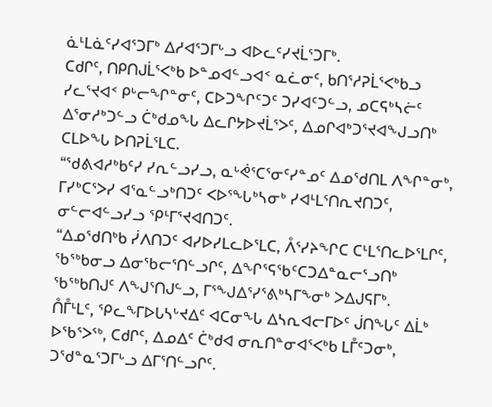ᓈᒻᒪᓈᑦᓯᐊᕐᑐᒥᒃ ᐃᓱᐊᕐᑐᒥᒡᓗ ᐊᐅᓚᑦᓯᔪᒫᕐᑐᒥᒃ.
ᑕᑯᒋᑦ, ᑎᑭᑎᒍᒫᕐᐸᒃᑲ ᐅᓐᓄᐊᓪᓗᐊᑉ ᓇᓛᓂᑦ, ᑲᑎᕐᓱᕈᒫᕐᐸᒃᑲᓗ ᓯᓚᕐᔪᐊᑉ ᑭᒡᓕᖏᓐᓂᑦ, ᑕᐅᑐᖏᑦᑐᑦ ᑐᓯᐊᑦᑐᓪᓗ, ᓄᑕᕋᒃᓴᓖᑦ ᐃᕐᓂᓱᒃᑐᓪᓗ ᑖᒃᑯᓄᖓ ᐃᓚᒋᔭᐅᔪᒫᕐᐳᑦ, ᐃᓄᒋᐊᒃᑐᕐᔪᐊᖑᓗᑎᒃ ᑕᒪᐅᖓ ᐅᑎᕈᒫᕐᒪᑕ.
“ᖁᕕᐊᓱᒃᑲᑦᓯ ᓯᕆᓪᓗᓯᓗ, ᓇᒡᕚᕐᑕᕐᓂᑦᓯᓐᓄᑦ ᐃᓄᖁᑎᒪ ᐱᖏᓐᓂᒃ, ᒥᓯᒃᑕᕐᐳᓯ ᐊᕐᓇᓪᓗᒃᑎᑐᑦ ᐸᐅᕐᖓᒃᓴᓂᒃ ᓯᐊᒻᒪᕐᑎᕆᔪᑎᑐᑦ, ᓂᓪᓕᐊᓪᓗᓯᓗ ᕿᒻᒥᕐᔪᐊᑎᑐᑦ.
“ᐃᓄᖁᑎᒃᑲ ᓰᐱᑎᑐᑦ ᐊᓯᐅᓯᒪᓚᐅᕐᒪᑕ, ᐰᕐᓯᔨᖏᑕ ᑕᒻᒪᕐᑎᓚᐅᕐᒪᒋᑦ, ᖃᖅᑲᓂᓗ ᐃᓂᖃᓕᕐᑎᓪᓗᒋᑦ, ᐃᖏᕐᕋᖃᑦᑕᑐᐃᓐᓇᓕᕐᓗᑎᒃ ᖃᖅᑲᑎᒍᑦ ᐱᖑᕐᑎᒍᓪᓗ, ᒥᕐᖑᐃᕐᓯᕐᕕᒃᓴᒥᖕᓂᒃ ᐳᐃᒍᕋᒥᒃ.
ᑍᒤᒻᒪᑦ, ᕿᓚᖕᒥᐅᒐᓴᒡᔪᐃᑦ ᐊᑕᓂᖓ ᐃᓴᕆᐊᓕᒥᐅᑦ ᒎᑎᖓᑦ ᐃᒫᒃ ᐅᖃᕐᐳᖅ, ᑕᑯᒋᑦ, ᐃᓄᐃᑦ ᑖᒃᑯᐊ ᓂᕆᑎᓐᓂᐊᕐᐸᒃᑲ ᒪᒤᑦᑐᓂᒃ, ᑐᖁᓐᓇᕐᑐᒥᒡᓗ ᐃᒥᕐᑎᓪᓗᒋᑦ.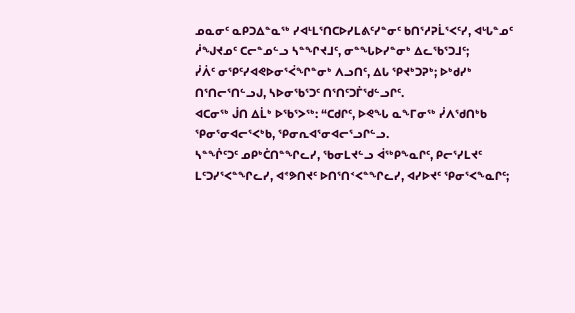ᓄᓇᓂᑦ ᓇᑭᑐᐃᓐᓇᖅ ᓯᐊᒻᒪᕐᑎᑕᐅᓯᒪᕕᑦᓯᓐᓂᑦ ᑲᑎᕐᓱᕈᒫᕐᐸᑦᓯ, ᐊᒡᒐᓐᓄᑦ ᓲᖑᔪᓄᑦ ᑕᓕᓐᓄᓪᓗ ᓴᓐᖏᔪᒧᑦ, ᓂᓐᖓᐅᓯᓐᓂᒃ ᐃᓚᖃᕐᑐᒧᑦ;
ᓰᐲᑦ ᓂᕿᑦᓯᐊᕙᐅᓂᕐᐹᖏᓐᓂᒃ ᐱᓗᑎᑦ, ᐃᒐ ᕿᔪᒃᑐᕈᒃ; ᐅᒃᑯᓯᒃ ᑎᕐᑎᓕᕐᑎᓪᓗᒍ, ᓴᐅᓂᖃᕐᑐᑦ ᑎᕐᑎᑦᑐᒦᖁᓪᓗᒋᑦ.
ᐊᑕᓂᖅ ᒎᑎ ᐃᒫᒃ ᐅᖃᕐᐳᖅ: “ᑕᑯᒋᑦ, ᐅᕙᖓ ᓇᖕᒥᓂᖅ ᓰᐱᖁᑎᒃᑲ ᕿᓂᕐᓂᐊᓕᕐᐸᒃᑲ, ᕿᓂᕆᐊᕐᓂᐊᓕᕐᓗᒋᓪᓗ.
ᓴᓐᖐᑦᑐᑦ ᓄᑭᒃᑖᑎᓐᖏᓚᓯ, ᖃᓂᒪᔪᓪᓗ ᐋᖅᑭᖕᓇᒋᑦ, ᑭᓕᕐᓯᒪᔪᑦ ᒪᑦᑐᓯᕐᐸᓐᖏᓚᓯ, ᐊᕝᕗᑎᔪᑦ ᐅᑎᕐᑎᑉᐸᓐᖏᓚᓯ, ᐊᓯᐅᔪᑦ ᕿᓂᕐᐸᖕᓇᒋᑦ;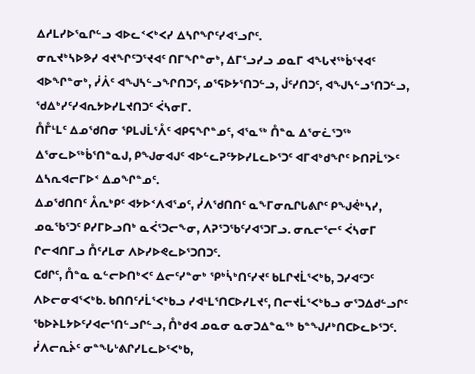ᐃᓱᒪᓯᐅᕐᓇᒋᓪᓗ ᐊᐅᓚᑉᐸᒃᐸᓯ ᐃᓴᒋᖏᑦᓯᐊᕐᓗᒋᑦ.
ᓂᕆᔪᒃᓴᐅᕗᓯ ᐊᔪᖏᑦᑐᕐᔪᐊᑦ ᑎᒥᖏᓐᓂᒃ, ᐃᒥᕐᓗᓯᓗ ᓄᓇᒥ ᐊᖓᔪᖅᑳᕐᔪᐊᑦ ᐊᐅᖏᓐᓂᒃ, ᓰᐲᑦ ᐊᖑᓴᓪᓗᖏᑎᑐᑦ, ᓄᕐᕋᐅᔭᕐᑎᑐᓪᓗ, ᒎᑦᓯᑎᑐᑦ, ᐊᖑᓴᓪᓗᕐᑎᑐᓪᓗ, ᖁᐃᒃᓯᑦᓯᐊᕆᔭᐅᓯᒪᔪᑎᑐᑦ ᐹᓴᓂᒥ.
ᑍᒤᒻᒪᑦ ᐃᓄᖁᑎᓂ ᕿᒪᒍᒫᕐᐰᑦ ᐊᑭᕋᖏᓐᓄᑦ, ᐊᕐᓇᖅ ᑍᓐᓇ ᐃᕐᓂᓛᕐᑐᖅ ᐃᕐᓂᓚᐅᖅᑳᕐᑎᓐᓇᒍ, ᑭᖑᓂᐊᒍᑦ ᐊᐅᓪᓚᕈᑦᔭᐅᓯᒪᓚᐅᕐᑐᑦ ᐊᒥᐊᒃᑯᖏᑦ ᐅᑎᕈᒫᕐᐳᑦ ᐃᓴᕆᐊᓕᒥᐅᑉ ᐃᓄᖏᓐᓄᑦ.
ᐃᓄᖁᑎᑎᑦ ᐰᕆᒃᑭᑦ ᐊᔭᐅᑉᐱᐊᕐᓄᑦ, ᓰᐱᖁᑎᑎᑦ ᓇᖕᒥᓂᕆᒋᒐᕕᒋᑦ ᑭᖑᕚᒃᓴᓯ, ᓄᓇᖃᕐᑐᑦ ᑭᓯᒥᐅᓗᑎᒃ ᓇᐹᕐᑐᓕᖕᓂ, ᐱᕈᕐᑐᖃᑦᓯᐊᕐᑐᒥᓗ. ᓂᕆᓕᕐᓕᑦ ᐹᓴᓂᒥ ᒋᓕᐊᑎᒥᓗ ᑍᑦᓱᒪᓂ ᐱᐅᓯᐅᕙᓚᐅᕐᑐᑎᑐᑦ.
ᑕᑯᒋᑦ, ᑍᓐᓇ ᓇᓪᓕᐅᑎᒃᐸᑦ ᐃᓕᑦᓯᓐᓂᒃ ᕿᒃᓵᒃᑎᑦᓯᔪᑦ ᑲᒪᒋᔪᒫᕐᐸᒃᑲ, ᑐᓯᐊᑦᑐᑦ ᐱᐅᓕᓂᐊᕐᐸᒃᑲ. ᑲᑎᑎᑦᓱᒫᕐᐸᒃᑲᓗ ᓯᐊᒻᒪᕐᑎᑕᐅᓯᒪᔪᑦ, ᑎᓕᔪᒫᕐᐸᒃᑲᓗ ᓂᕐᑐᐃᑯᓪᓗᒋᑦ ᖃᐅᔨᒪᔭᐅᑦᓯᐊᓕᕐᑎᓪᓗᒋᓪᓗ, ᑍᒃᑯᐊ ᓄᓇᓂ ᓇᓂᑐᐃᓐᓇᖅ ᑲᓐᖑᓱᒃᑎᑕᐅᓚᐅᕐᑐᑦ.
ᓰᐱᓕᕆᔩᑦ ᓂᓐᖓᒡᕕᒋᓯᒪᓚᐅᕐᐸᒃᑲ,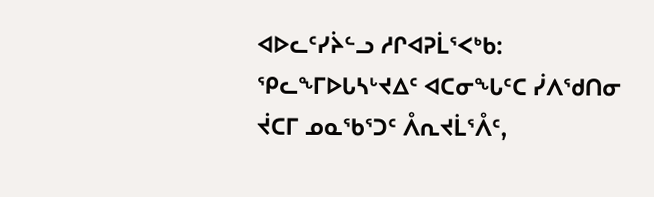ᐊᐅᓚᑦᓯᔩᓪᓗ ᓱᒋᐊᕈᒫᕐᐸᒃᑲ: ᕿᓚᖕᒥᐅᒐᓴᒡᔪᐃᑦ ᐊᑕᓂᖓᑦᑕ ᓰᐱᖁᑎᓂ ᔫᑕᒥ ᓄᓇᖃᕐᑐᑦ ᐰᕆᔪᒫᕐᐰᑦ,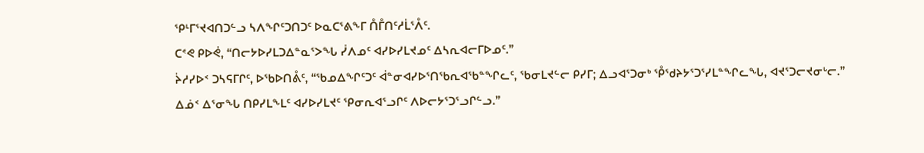ᕿᒻᒥᕐᔪᐊᑎᑐᓪᓗ ᓴᐱᖏᑦᑐᑎᑐᑦ ᐅᓇᑕᕐᕕᖕᒥ ᑍᒤᑎᑦᓱᒫᕐᐰᑦ.
ᑕᕝᕙ ᑭᐅᕚ, “ᑎᓕᔭᐅᓯᒪᑐᐃᓐᓇᕐᐳᖓ ᓰᐱᓄᑦ ᐊᓯᐅᓯᒪᔪᓄᑦ ᐃᓴᕆᐊᓕᒥᐅᓄᑦ.”
ᔩᓱᓯᐅᑉ ᑐᓴᕋᒥᒋᑦ, ᐅᖃᐅᑎᕔᑦ, “ᖃᓄᐃᖏᑦᑐᑦ ᐋᓐᓂᐊᓯᐅᕐᑎᖃᕆᐊᖃᓐᖏᓚᑦ, ᖃᓂᒪᔪᓪᓕ ᑭᓯᒥ; ᐃᓗᐊᕐᑐᓂᒃ ᕾᖁᔨᔭᕐᑐᕐᓯᒪᓐᖏᓚᖓ, ᐊᔪᕐᑐᓕᔪᓂᒡᓕ.”
ᐃᓅᑉ ᐃᕐᓂᖓ ᑎᑭᓯᒪᖕᒪᑦ ᐊᓯᐅᓯᒪᔪᑦ ᕿᓂᕆᐊᕐᓗᒋᑦ ᐱᐅᓕᔭᕐᑐᕐᓗᒋᓪᓗ.”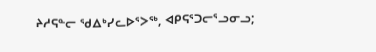ᔨᓱᕋᓐᓕ ᖁᐃᒃᓯᓚᐅᕐᐳᖅ, ᐊᑭᕋᕐᑐᓕᕐᓗᓂᓗ;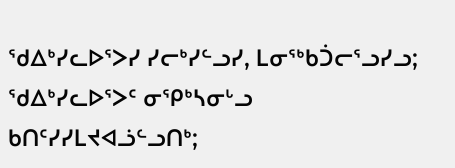ᖁᐃᒃᓯᓚᐅᕐᐳᓯ ᓯᓕᒃᓯᓪᓗᓯ, ᒪᓂᖅᑲᑑᓕᕐᓗᓯᓗ; ᖁᐃᒃᓯᓚᐅᕐᐳᑦ ᓂᕿᒃᓴᓂᒡᓗ ᑲᑎᑦᓯᓯᒪᔪᐊᓘᓪᓗᑎᒃ;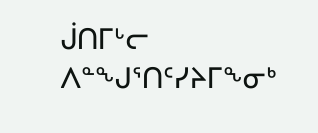ᒎᑎᒥᒡᓕ ᐱᓐᖑᕐᑎᑦᓯᔨᒥᖕᓂᒃ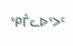ᕿᒤᓚᐅᕐᐳᑦ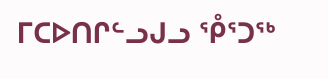ᒥᑕᐅᑎᒋᓪᓗᒍᓗ ᕾᕐᑐᖅ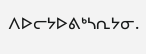ᐱᐅᓕᔭᐅᕕᒃᓴᕆᔭᓂ.